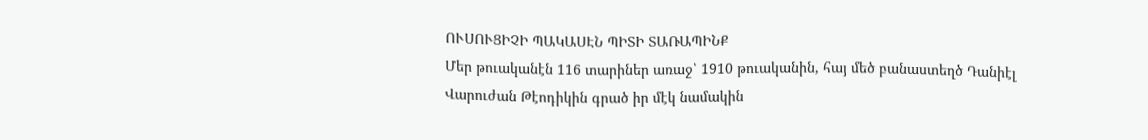ՈՒՍՈՒՑԻՉԻ ՊԱԿԱՍԷՆ ՊԻՏԻ ՏԱՌԱՊԻՆՔ
Մեր թուականէն 116 տարիներ առաջ՝ 1910 թուականին, հայ մեծ բանաստեղծ Դանիէլ Վարուժան Թէոդիկին գրած իր մէկ նամակին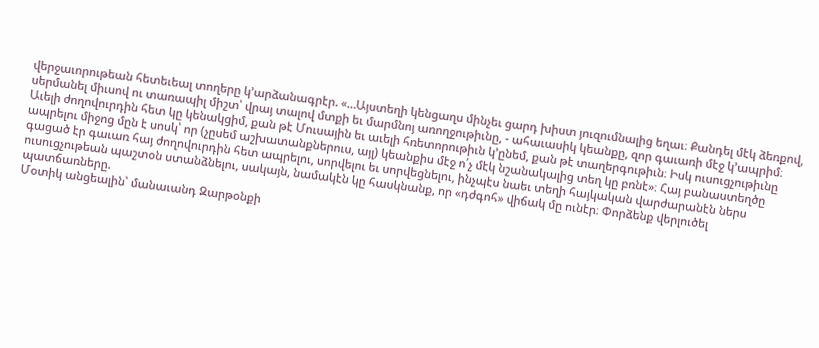վերջաւորութեան հետեւեալ տողերը կ՚արձանագրէր. «…Այստեղի կենցաղս մինչեւ ցարդ խիստ յուզումնալից եղաւ։ Քանդել մէկ ձեռքով, սերմանել միւսով ու տառապիլ միշտ՝ վրայ տալով մտքի եւ մարմնոյ առողջութիւնը, - ահաւասիկ կեանքը, զոր գաւառի մէջ կ՚ապրիմ։ Աւելի ժողովուրդին հետ կը կենակցիմ, քան թէ Մուսային եւ աւելի հռետորութիւն կ՚ընեմ, քան թէ տաղերգութիւն։ Իսկ ուսուցչութիւնը ապրելու միջոց մըն է սոսկ՝ որ (չըսեմ աշխատանքներուս, այլ) կեանքիս մէջ ո՛չ մէկ նշանակալից տեղ կը բռնէ»։ Հայ բանաստեղծը գացած էր գաւառ հայ ժողովուրդին հետ ապրելու, սորվելու եւ սորվեցնելու, ինչպէս նաեւ տեղի հայկական վարժարանէն ներս ուսուցչութեան պաշտօն ստանձնելու, սակայն, նամակէն կը հասկնանք, որ «դժգոհ» վիճակ մը ունէր։ Փորձենք վերլուծել պատճառները.
Մօտիկ անցեալին՝ մանաւանդ Զարթօնքի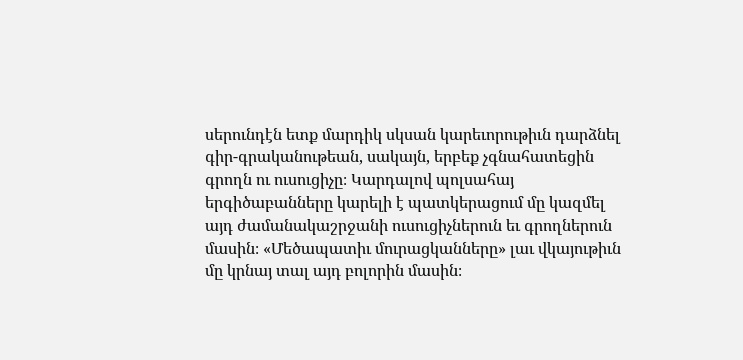սերունդէն ետք մարդիկ սկսան կարեւորութիւն դարձնել գիր-գրականութեան, սակայն, երբեք չգնահատեցին գրողն ու ուսուցիչը։ Կարդալով պոլսահայ երգիծաբանները կարելի է պատկերացում մը կազմել այդ ժամանակաշրջանի ուսուցիչներուն եւ գրողներուն մասին։ «Մեծապատիւ մուրացկանները» լաւ վկայութիւն մը կրնայ տալ այդ բոլորին մասին։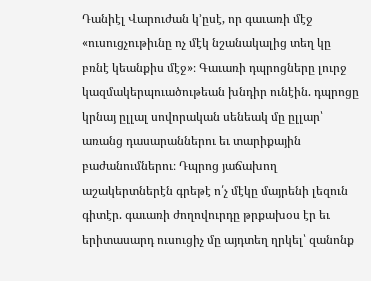Դանիէլ Վարուժան կ՚ըսէ, որ գաւառի մէջ «ուսուցչութիւնը ոչ մէկ նշանակալից տեղ կը բռնէ կեանքիս մէջ»։ Գաւառի դպրոցները լուրջ կազմակերպուածութեան խնդիր ունէին. դպրոցը կրնայ ըլլալ սովորական սենեակ մը ըլլար՝ առանց դասարաններու եւ տարիքային բաժանումներու։ Դպրոց յաճախող աշակերտներէն գրեթէ ո՛չ մէկը մայրենի լեզուն գիտէր. գաւառի ժողովուրդը թրքախօս էր եւ երիտասարդ ուսուցիչ մը այդտեղ ղրկել՝ զանոնք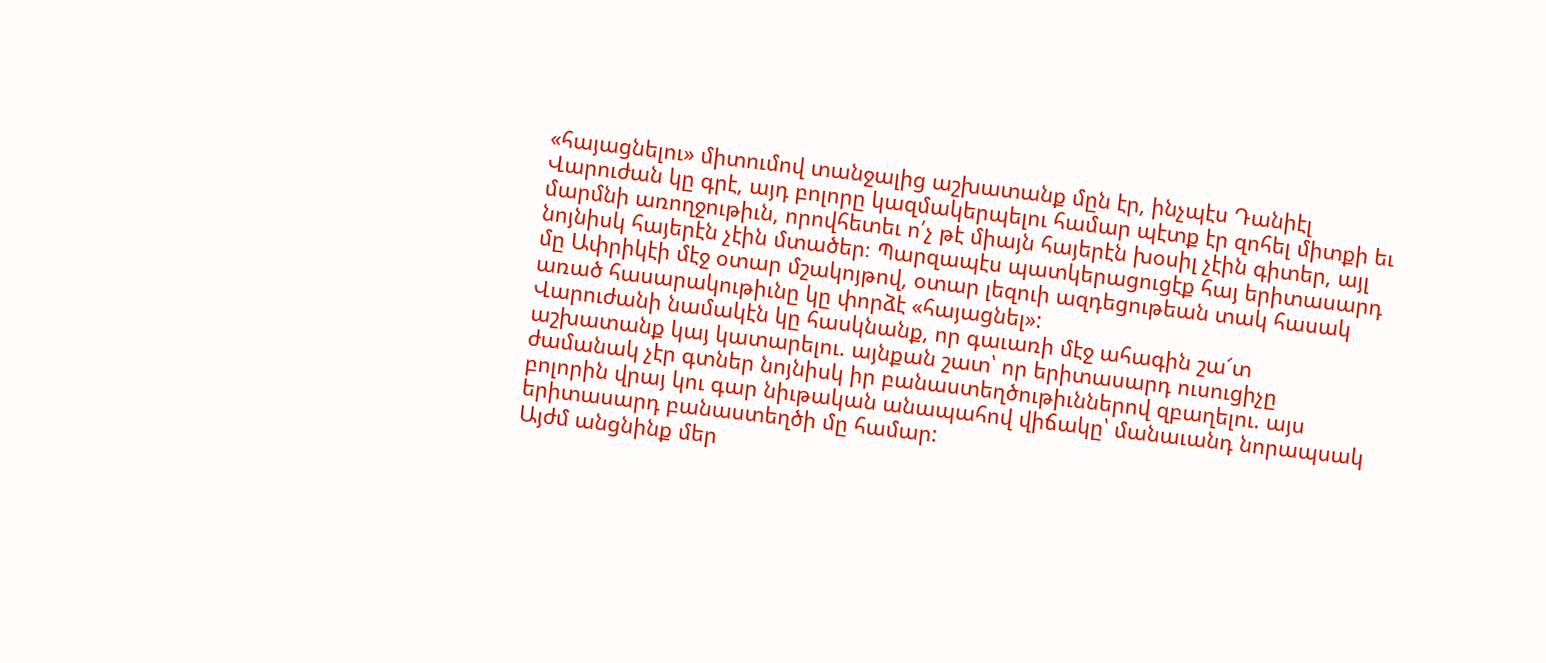«հայացնելու» միտումով տանջալից աշխատանք մըն էր, ինչպէս Դանիէլ Վարուժան կը գրէ, այդ բոլորը կազմակերպելու համար պէտք էր զոհել միտքի եւ մարմնի առողջութիւն, որովհետեւ ո՛չ թէ միայն հայերէն խօսիլ չէին գիտեր, այլ նոյնիսկ հայերէն չէին մտածեր։ Պարզապէս պատկերացուցէք հայ երիտասարդ մը Ափրիկէի մէջ օտար մշակոյթով, օտար լեզուի ազդեցութեան տակ հասակ առած հասարակութիւնը կը փորձէ «հայացնել»:
Վարուժանի նամակէն կը հասկնանք, որ գաւառի մէջ ահագին շա՜տ աշխատանք կայ կատարելու. այնքան շատ՝ որ երիտասարդ ուսուցիչը ժամանակ չէր գտներ նոյնիսկ իր բանաստեղծութիւններով զբաղելու. այս բոլորին վրայ կու գար նիւթական անապահով վիճակը՝ մանաւանդ նորապսակ երիտասարդ բանաստեղծի մը համար:
Այժմ անցնինք մեր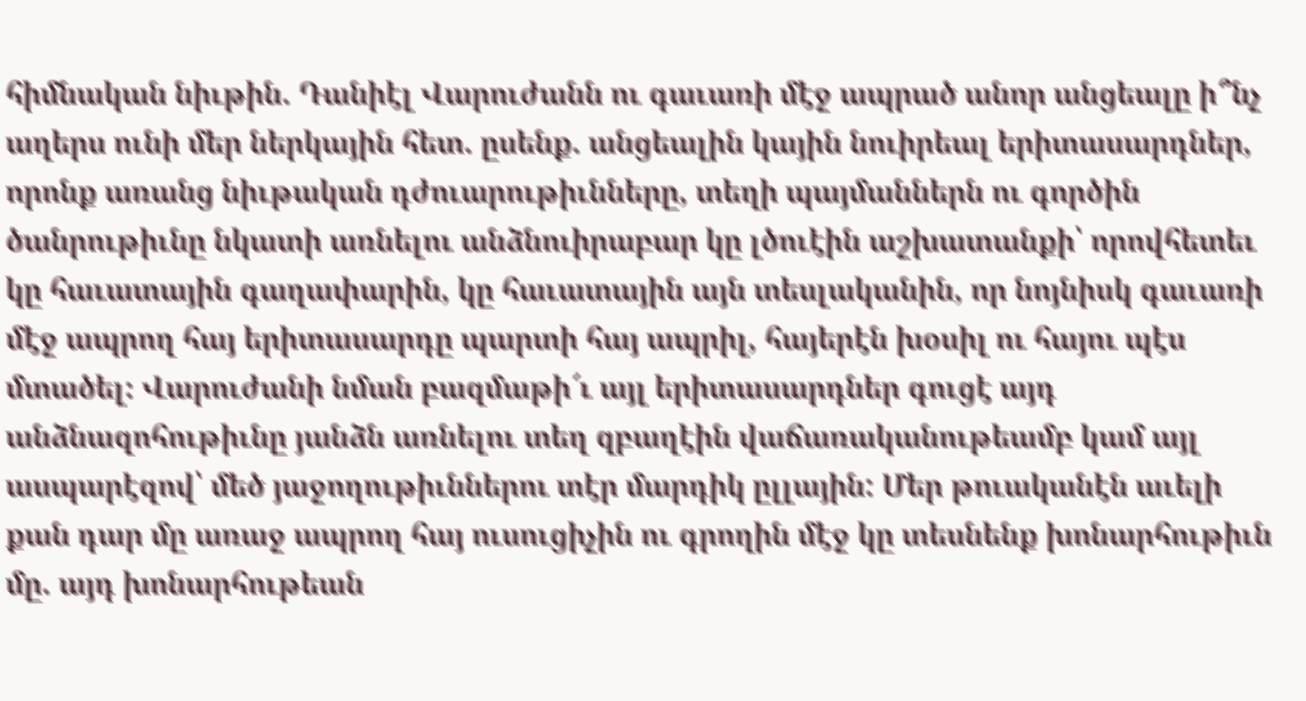հիմնական նիւթին. Դանիէլ Վարուժանն ու գաւառի մէջ ապրած անոր անցեալը ի՞նչ աղերս ունի մեր ներկային հետ. ըսենք. անցեալին կային նուիրեալ երիտասարդներ, որոնք առանց նիւթական դժուարութիւնները, տեղի պայմաններն ու գործին ծանրութիւնը նկատի առնելու անձնուիրաբար կը լծուէին աշխատանքի՝ որովհետեւ կը հաւատային գաղափարին, կը հաւատային այն տեսլականին, որ նոյնիսկ գաւառի մէջ ապրող հայ երիտասարդը պարտի հայ ապրիլ, հայերէն խօսիլ ու հայու պէս մտածել։ Վարուժանի նման բազմաթի՜ւ այլ երիտասարդներ գուցէ այդ անձնազոհութիւնը յանձն առնելու տեղ զբաղէին վաճառականութեամբ կամ այլ ասպարէզով՝ մեծ յաջողութիւններու տէր մարդիկ ըլլային: Մեր թուականէն աւելի քան դար մը առաջ ապրող հայ ուսուցիչին ու գրողին մէջ կը տեսնենք խոնարհութիւն մը. այդ խոնարհութեան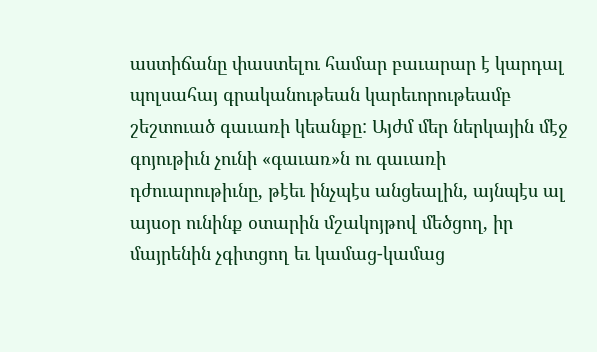աստիճանը փաստելու համար բաւարար է կարդալ պոլսահայ գրականութեան կարեւորութեամբ շեշտուած գաւառի կեանքը: Այժմ մեր ներկային մէջ գոյութիւն չունի «գաւառ»ն ու գաւառի դժուարութիւնը, թէեւ ինչպէս անցեալին, այնպէս ալ այսօր ունինք օտարին մշակոյթով մեծցող, իր մայրենին չգիտցող եւ կամաց-կամաց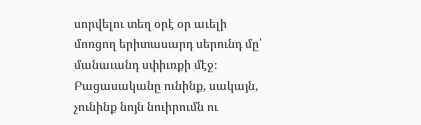սորվելու տեղ օրէ օր աւելի մոռցող երիտասարդ սերունդ մը՝ մանաւանդ սփիւռքի մէջ։ Բացասականը ունինք, սակայն, չունինք նոյն նուիրումն ու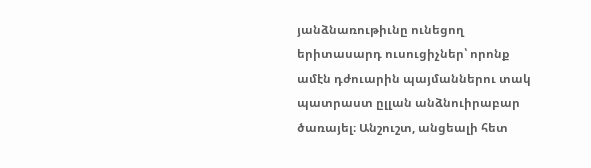յանձնառութիւնը ունեցող երիտասարդ ուսուցիչներ՝ որոնք ամէն դժուարին պայմաններու տակ պատրաստ ըլլան անձնուիրաբար ծառայել։ Անշուշտ, անցեալի հետ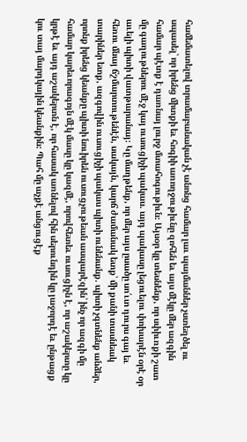համեմատելով տրամաբանական չէ անոնց համար լաւ պայմաններ չստեղծել ու սպասել՝ որ իրենց միտքի եւ հոգիի առողջութիւնը զոհեն եւ այս մէկը մեր ազգին համար պէտք է դառնայ լուրջ մտահոգութիւն։ Այսօր կը տեսնենք, որ սփիւռքի շատ մը գաղութներու մէջ կայ ուսուցիչի պակաս. այդ պակասը լեցուելու փոխարէն օրէ օր աւելի պիտի վատթարանայ։ Կը մաղթենք, որ մեր այս ըսածը սո՛ւտ դուրս գայ եւ հեռու մնայ ճշմարտութենէն, սակայն, կարճ ժամանակ ետք՝ մի քանի տասնեակ տարիներ ետք, ազգովին ուսուցիչի պակաս պիտի ունենանք. պիտի չգտնենք անձեր, որոնք իրենց կեանքը պիտի նուիրեն ուսուցչութեան ասպարէզին՝ ինչ որ ազգի մը համար կարեւորագոյն մէկ մասը կը կազմէ, որովհետեւ ուսուցիչն է, որ աշակերտը կը կրթէ եւ այդ աշակերտն է, որ հասակ առնելով հին սերունդին կը յաջորդէ եւ ընթացք կու տայ մարդկային կեանքին։ Պահ մը աչքէ անցուցէք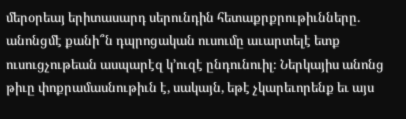մերօրեայ երիտասարդ սերունդին հետաքրքրութիւնները. անոնցմէ քանի՞ն դպրոցական ուսումը աւարտելէ ետք ուսուցչութեան ասպարէզ կ՚ուզէ ընդունուիլ։ Ներկայիս անոնց թիւը փոքրամասնութիւն է, սակայն, եթէ չկարեւորենք եւ այս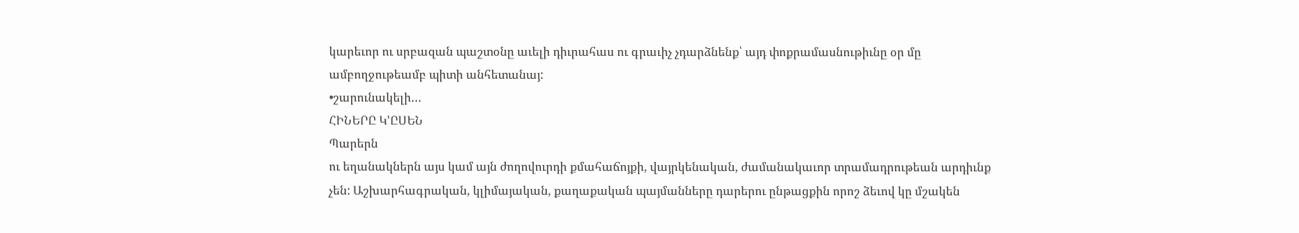կարեւոր ու սրբազան պաշտօնը աւելի դիւրահաս ու գրաւիչ չդարձնենք՝ այդ փոքրամասնութիւնը օր մը ամբողջութեամբ պիտի անհետանայ:
•շարունակելի…
ՀԻՆԵՐԸ Կ՚ԸՍԵՆ
Պարերն
ու եղանակներն այս կամ այն ժողովուրդի քմահաճոյքի, վայրկենական, ժամանակաւոր տրամադրութեան արդիւնք չեն: Աշխարհագրական, կլիմայական, քաղաքական պայմանները դարերու ընթացքին որոշ ձեւով կը մշակեն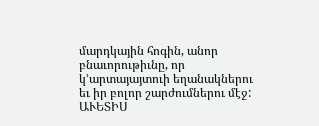մարդկային հոգին, անոր բնաւորութիւնը, որ կ՚արտայայտուի եղանակներու եւ իր բոլոր շարժումներու մէջ:
ԱՒԵՏԻՍ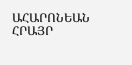ԱՀԱՐՈՆԵԱՆ
ՀՐԱՅՐ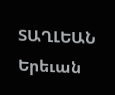ՏԱՂԼԵԱՆ
Երեւան